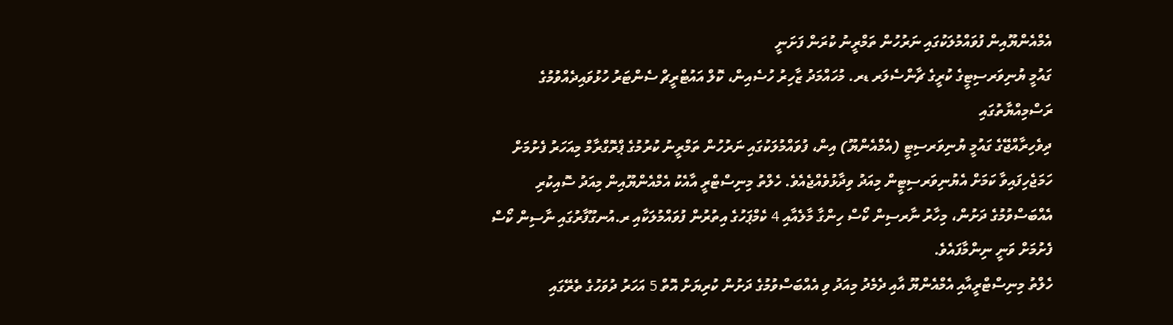އެމްއެންޔޫއިން ފުވައްމުލަކުގައި ނަރުހުން ތަމްރީނު ކުރަން ފަށަނީ
ގައުމީ ޔުނިވަރސިޓީގެ ކުރީގެ ޗާންސެލަރ ޑރ. މުހައްމަދު ޒާހިރު ހުސެއިން، ކޮލް އައުޓްރީޗް ސެންޓަރު ހުޅުވައިދެއްވުމުގެ ރަސްމިއްޔާތުގައި
ދިވެހިރާއްޖޭގެ ގައުމީ ޔުނިވަރސިޓީ (އެމްއެންޔޫ) އިން، ފުވައްމުލަކުގައި ނަރުހުން ތަމްރީނު ކުރުމުގެ ޕްރޮގްރާމް މިއަހަރު ފެށުމަށް ހަމަޖެހިފައިވާ ކަމަށް އެޔުނިވަރސިޓީން މިއަދު ވިދާޅުވެއްޖެއެވެ. ހެލްތު މިނިސްޓްރީ އާއެކު އެމްއެންޔޫއިން މިއަދު ސޮއިކުރި އެއްބަސްވުމުގެ ދަށުން، މިހާރު ނާރސިން ކޯސް ހިންގާ މާލެއާއި 4 ކެމްޕަހުގެ އިތުރުން ފުވައްމުލަކާއި ރ.އުނގޫފާރުގައި ނާސިން ކޯސް ފެށުމަށް ވަނީ ނިންމާފައެވެ.
ހެލްތު މިނިސްޓްރީއާއި އެމްއެންޔޫ އާއި ދެމެދު މިއަދު ވި އެއްބަސްވުމުގެ ދަށުން ކުރިޔަށް އޮތް 5 އަހަރު ދުވަހުގެ ތެރޭގައި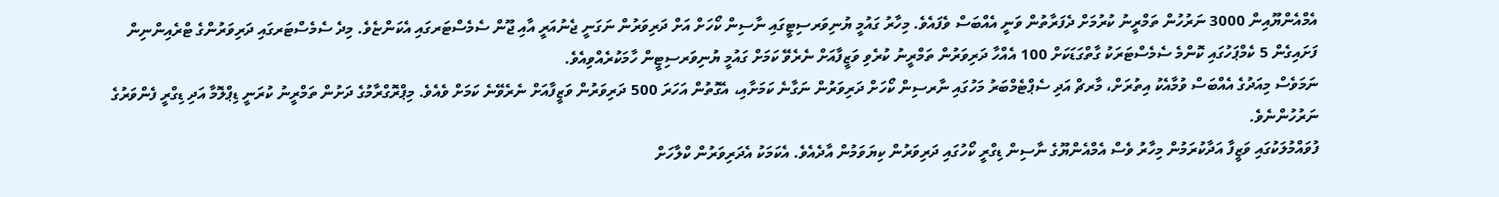އެމްއެންޔޫއިން 3000 ނަރުހުން ތަމްރީނު ކުރުމަށް ދެފަރާތުން ވަނީ އެއްބަސް ވެފައެވެ. މިހާރު ގައުމީ ޔުނިވަރސިޓީގައި ނާސިން ކޯހަށް އަށް ދަރިވަރުން ނަގަނީ ޖެނުއަރީ އާއި ޖޫން ސެމެސްޓަރގައި އެކަންޏެވެ. މިދެ ސެމެސްޓަރގައި ދަރިވަރުންގެ ޓްރެއިންނިން ފަށައިގެން 5 ކެމްޕަހުގައި ކޮންމެ ސެމެސްޓަރަކު ގާތްގަޑަކަށް 100 އެއްހާ ދަރިވަރުން ތަމްރީނު ކުރެވި ވަޒީފާއަށް ނެރެވޭ ކަމަށް ގައުމީ ޔުނިވަރސިޓީން ހާމަކުރެއްވިއެވެ.
ނަމަވެސް މިއަދުގެ އެއްބަސް ވުމާއެކު އިތުރަށް، މާރޗް އަދި ސެޕްޓެމްބަރު މަހުގައި ނާރސިން ކޯހަށް ދަރިވަރުން ނަގާނެ ކަމަށާއި، އެގޮތުން އަހަރަ 500 ދަރިވަރުން ވަޒީފާއަށް ނެރެވޭނެ ކަމަށް ވެއެވެ. މިޕްރޮގްރާމުގެ ދަށުން ތަމްރީނު ކުރަނީ ޑިޕްލޮމާ އަދި ޑިގްރީ ފެންވަރުގެ ނަރުހުންނެވެ.
ފުވައްމުލަކުގައި ވަޒީފާ އަދާކުރަމުން މިހާރު ވެސް އެމްއެންޔޫގެ ނާސިން ޑިގްރީ ކޯހުގައި ދަރިވަރުން ކިޔަވަމުން އާދެއެވެ. އެކަމަކު އެދަރިވަރުން ކްލާހަށް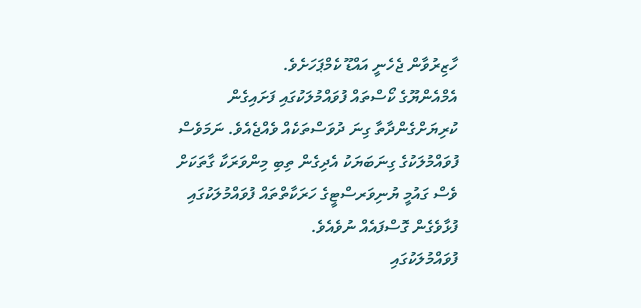ހާޒިރުވާން ޖެހެނީ އައްޑޫ ކެމްޕަހަށެވެ.
އެމްއެންޔޫގެ ކޯސްތައް ފުވައްމުލަކުގައި ފަށައިގެން ކުރިޔަށްގެންދާތާ ގިނަ ދުވަސްތަކެއް ވެއްޖެއެވެ. ނަމަވެސް ފުވައްމުލަކުގެ ގިނަބަޔަކު އެދިގެން ތިބި މިންވަރަކާ ގާތަކަށް ވެސް ގައުމީ ޔުނިވަރސްޓީގެ ހަރަކާތްތައް ފުވައްމުލަކުގައި ފުޅާވެގެން ގޮސްފައެއް ނުވެއެވެ.
ފުވައްމުލަކުގައި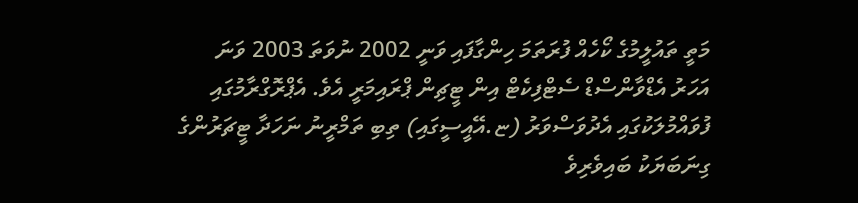މަތީ ތައުލީމުގެ ކޯހެއް ފުރަތަމަ ހިންގާފައި ވަނީ 2002 ނުވަތަ 2003 ވަނަ އަހަރު އެޑްވާންސްޑް ސެޓްފިކެޓް އިން ޓީޗިން ޕްރައިމަރީ އެވެ. އެޕްރޮގްރާމުގައި ފުވައްމުލަކުގައި އެދުވަސްވަރު (ޏ.އޭއީސީގައި) ތިބި ތަމްރީނު ނަހަދާ ޓީޗަރުންގެ ގިނަބަޔަކު ބައިވެރިވެ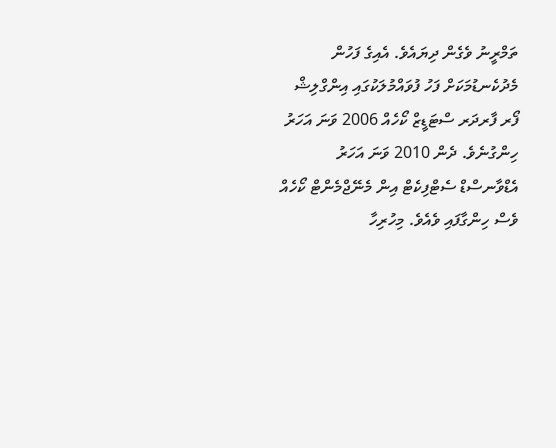ތަމްރީނު ވެގެން ދިޔައެވެ. އެއިގެ ފަހުން މެދުކެނޑުމަކަށް ފަހު ފުވައްމުލަކުގައި އިންގްލިޝް ފޯރ ފާރދަރ ސްޓަޑީޒް ކޯހެއް 2006 ވަނަ އަހަރު ހިންގުނެވެ. ދެން 2010 ވަނަ އަހަރު އެޑްވާނސްޑް ސެޓްފިކެޓް އިން މެނޭޖްމެންޓް ކޯހެއް ވެސް ހިންގާފައި ވެއެވެ. މިހުރިހާ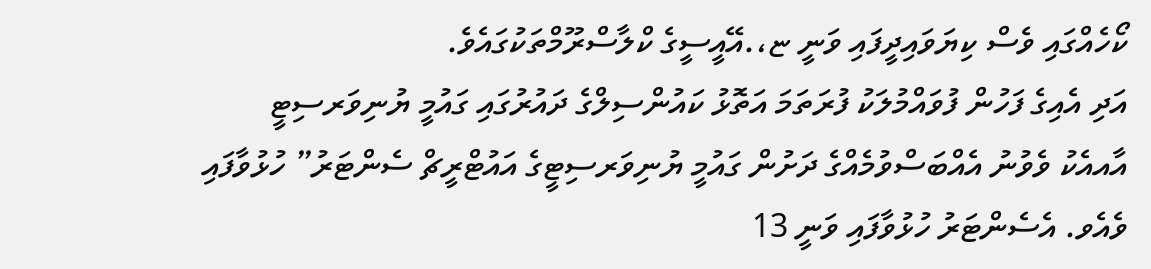ކޯހެއްގައި ވެސް ކިޔަވައިދީފައި ވަނީ ޏ،.އޭއީސީގެ ކްލާސްރޫމްތަކުގައެވެ.
އަދި އެއިގެ ފަހުން ފުވައްމުލަކު ފުރަތަމަ އަތޮޅު ކައުންސިލްގެ ދައުރުގައި ގައުމީ ޔުނިވަރސިޓީ އާއއެކު ވެވުނު އެއްބަސްވުމެއްގެ ދަށުން ގައުމީ ޔުނިވަރސިޓީގެ އައުޓްރީޗް ސެންޓަރު” ހުޅުވާފައި ވެއެވ. އެސެންޓަރު ހުޅުވާފައި ވަނީ 13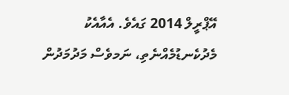އޭޕްރީލް 2014 ގައެވެ. އެއާއެކު މެދުކެނޑުމެއްނެތި، ނަމވެސް މަދުމަދުން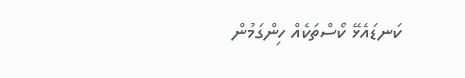ކަނޑައެޅޭ ކޯސްތަކެއް ހިންގަމުން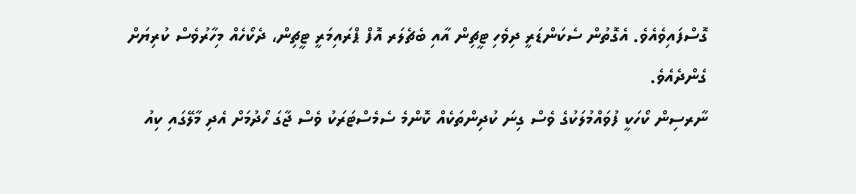ގޮސްފައިވެއެވެ. އެގޮތުން ސެކަންޑަރީ ދިވެހި ޓީޗިން އާއި ބެޗެލަރ އޮފް ޕްރައިމަރީ ޓީޗިން، ދެކޯހެއް މިހާރުވެސް ކުރިޔަށް ގެންދެއެވެ.
ނާރސިން ކޯހަކީ ފުވައްމުލަކުގެ ވެސް ގިނަ ކުދިންތަކެއް ކޮންމެ ސެމެސްޓަރަކު ވެސް ޖާގަ ހޯދުމަށް އެދި މާލޭގައި ކިއު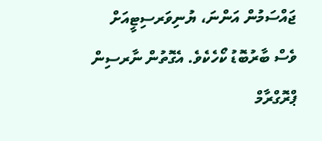ޖައްސަމުން އަންނަ، ޔުނިވަރސިޓީއަށް ވެސް ބާރުބޮޑު ކޯހެކެވެ. އެގޮތުން ނާރސިން ޕްރޮގްރާމް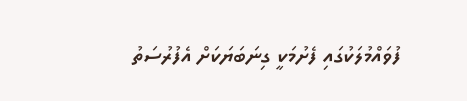ފުވައްމުލަކުގައި ފެށުމަކީ ގިނަބަޔަކަށް އެފުރުސަތު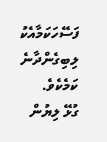ފަސޭހަކަމާއެކު ލިބިގެންދާނެ ކަމެކެވެ.
ގުޅޭ ލިޔުން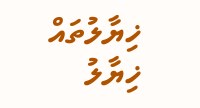ޚިޔާލުތައް
ޚިޔާލު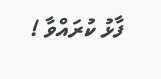ފާޅު ކުރައްވާ !